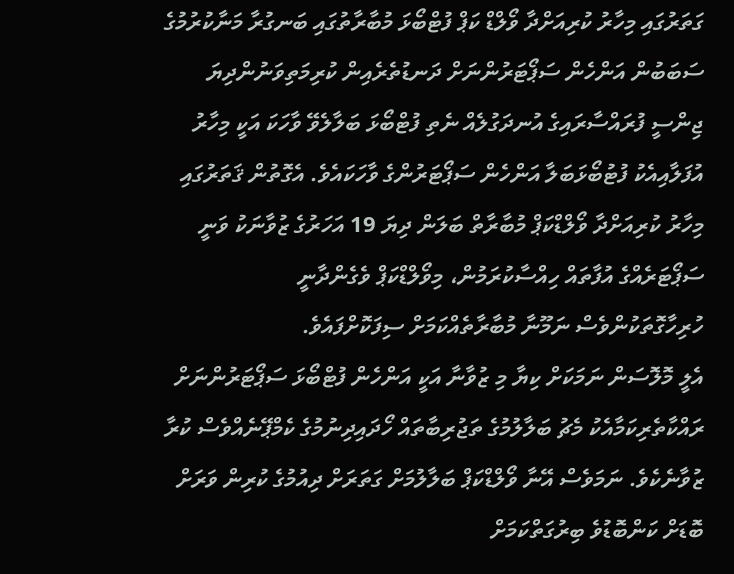ގަތަރުގައި މިހާރު ކުރިއަށްދާ ވޯލްޑް ކަޕް ފުޓްބޯޅަ މުބާރާތުގައި ބަނގުރާ މަނާކުރުމުގެ ސަބަބުން އަންހެން ސަޕޯޓަރުންނަށް ދަނޑުތެރެއިން ކުރިމަތިވަނުންދިޔަ ޖިންސީ ފުރައްސާރައިގެ އުނދަގުލެއް ނެތި ފުޓްބޯޅަ ބަލާލެވޭ ވާހަކަ އަކީ މިހާރު އުފަލާއިއެކު ފުޓުބޯޅަބަލާ އަންހެން ސަޕޯޓަރުންގެ ވާހަކައެވެ. އެގޮތުން ޤަތަރުގައި މިހާރު ކުރިއަށްދާ ވޯލްޑްކަޕް މުބާރާތް ބަލަން ދިޔަ 19 އަހަރުގެ ޒުވާނަކު ވަނީ ސަޕޯޓަރެއްގެ އުފާތައް ހިއްސާކުރަމުން، މިވޯލްޑްކަޕް ވެގެންދާނީ ހުރިހާގޮތަކުންވެސް ނަމޫނާ މުބާރާތެއްކަމަށް ސިފަކޮށްފައެވެ.
އެލީ މޮލޮސަން ނަމަކަށް ކިޔާ މި ޒުވާނާ އަކީ އަންހެން ފުޓްބޯޅަ ސަޕޯޓަރުންނަށް ރައްކާތެރިކަމާއެކު މެޗު ބަލާލުމުގެ ތަޖުރިބާތައް ހޯދައިދިނުމުގެ ކެމްޕޭނެއްވެސް ކުރާ ޒުވާނެކެވެ. ނަމަވެސް އޭނާ ވޯލްޑްކަޕް ބަލާލުމަށް ގަތަރަށް ދިއުމުގެ ކުރިން ވަރަށް ބޮޑަށް ކަންބޮޑުވެ ބިރުގަތްކަމަށް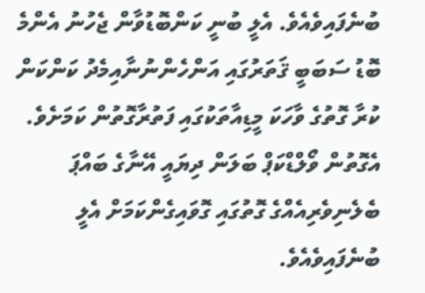ބުނެފައިވެއެވެ. އެލީ ބުނީ ކަންބޮޑުވާން ޖެހުނު އެންމެ ބޮޑު ސަބަބީ ޤަތަރުގައި އަންހެންނުނާއިމެދު ކަންކަން ކުރާ ގޮތުގެ ވާހަކަ މީޑިއާތަކުގައި ފަތުރާގޮތުން ކަމަށެވެ.
އެގޮތުން ވޯލްޑްކަޕް ބަލަން ދިޔައީ އޭނާގެ ބައްޕަ ބެލެނިވެރިއެއްގެ ގޮތުގައި ގޮވައިގެންކަމަށް އެލީ ބުނެފައިވެއެވެ.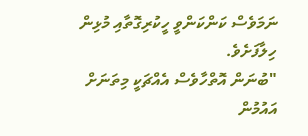ނަމަވެސް ކަންކަންވީ ހީކުރިގޮތާއި މުޅިން ހިލާފަށެވެ.
"ބުނަން އޮތްހާވެސް އެއްޗަކީ މިތަނަށް އައުމުން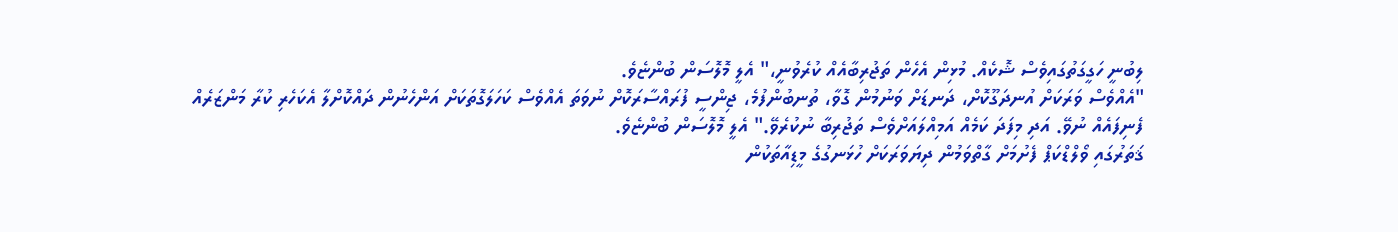ލިބުނީ ހަގީގަތުގައިވެސް ޝޮކެއް. މުޅިން އެހެން ތަޖުރިބާއެއް ކުރެވުނީ،" އެލީ މޮލޮސަން ބުންޏެވެ.
"އެއްވެސް ވަރަކަށް އުނދަގޫކޮށް، ދަނޑަށް ވަނުމުން ގޮވާ، ތުނބުންފުމެ، ޖިންސީ ފުރައްސާރަކޮށް ނުވަތަ އެއްވެސް ކަހަލަގޮތަކަށް އަންހެނުން ދައްކޮށްލާ އެކަހެރި ކުރާ މަންޒަރެއް ފެނިފައެއް ނުވޭ. އަދި މިފަދަ ކަމެއް އަމިއްލައަށްވެސް ތަޖުރިބާ ނުކުރެވޭ." އެލީ މޮލޮސަން ބުންޏެވެ.
ޤަތަރުގައި ވޯލްޑްކަޕް ފެށުމަށް ގާތްވަމުން ދިޔަވަރަކަށް ހުޅަނގުގެ މީޑިއާތަކުން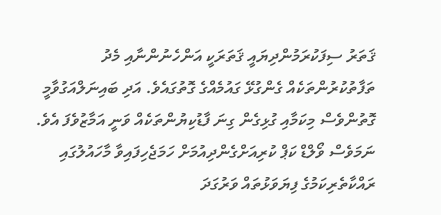ޤަތަރު ސިފަކުރަމުންދިޔައީ ޤަތަރަކީ އަންހެނުންނާއި މެދު ތަފާތުކުރުންތަކެއް ގެންގުޅޭ ގައުމެއްގެ ގޮތުގައެވެ. އަދި ބައިނަލްއަގުވާމީ ގޮތުންވެސް މިކަމާއި ގުޅިގެން ގިނަ ފާޑުކިޔުންތަކެއް ވަނީ އަމާޒުވެފަ އެވެ.
ނަމަވެސް ވޯލްޑް ކަޕް ކުރިއަށްގެންދިއުމަށް ހަމަޖެހިފައިވާ މާހައުލުގައި ރައްކާތެރިކަމުގެ ފިޔަވަޅުތައް ވަރުގަދަ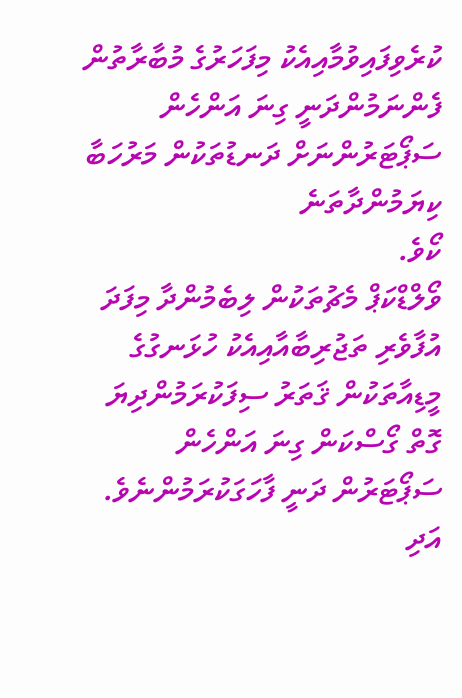ކުރެވިފައިވުމާއިއެކު މިފަހަރުގެ މުބާރާތުން ފެންނަމުންދަނީ ގިނަ އަންހެން ސަޕޯޓަރުންނަށް ދަނޑުތަކުން މަރުހަބާ ކިޔަމުންދާތަނެ
ކޯވެ.
ވޯލްޑްކަޕް މެޗުތަކުން ލިބެމުންދާ މިފަދަ އުފާވެރި ތަޖުރިބާއާއިއެކު ހުޅަނގުގެ މީޑިއާތަކުން ޤަތަރު ސިފަކުރަމުންދިޔަ ގޮތް ގޯސްކަން ގިނަ އަންހެން ސަޕޯޓަރުން ދަނީ ފާހަގަކުރަމުންނެވެ. އަދި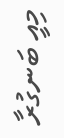މިއީ ބަނގުރާ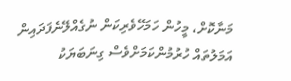މަނާކޮށް، މީހުން ހަމަހޭވެރިކަން ނުގެއްލޭނެފަދައިން އަމަލުތައް ހުރުމުންކަމަށްވެސް ގިނަބަޔަކު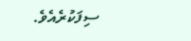ސިފަކުރެއެވެ.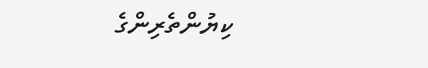ކިޔުންތެރިންގެ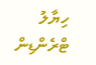ހިޔާލު
ޓްރެންޑިން